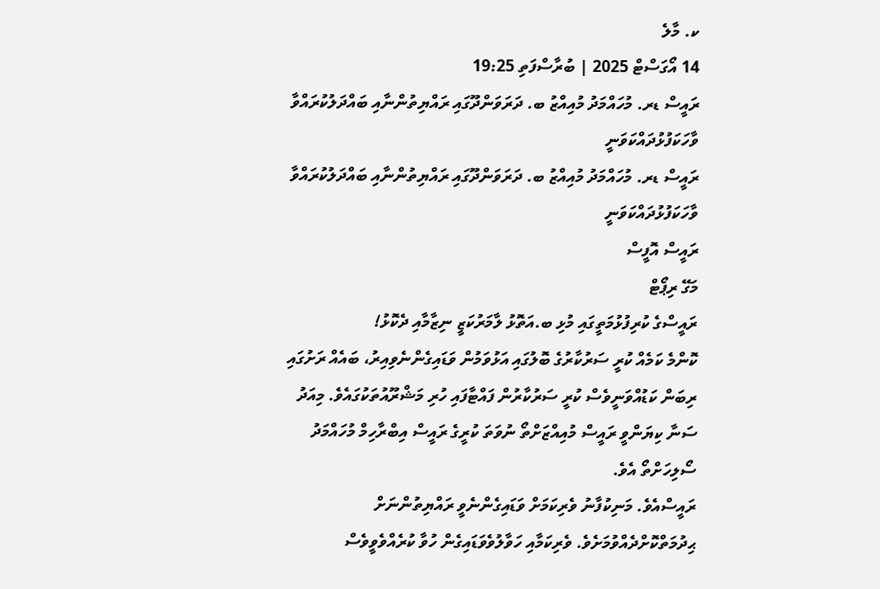ކ. މާލެ
14 އޯގަސްޓް 2025 | ބުރާސްފަތި 19:25
ރައީސް ޑރ. މުހައްމަދު މުއިއްޒު ބ. ދަރަވަންދޫގައި ރައްޔިތުންނާއި ބައްދަލުކުރައްވާ ވާހަކަފުޅުދައްކަވަނީ
ރައީސް ޑރ. މުހައްމަދު މުއިއްޒު ބ. ދަރަވަންދޫގައި ރައްޔިތުންނާއި ބައްދަލުކުރައްވާ ވާހަކަފުޅުދައްކަވަނީ
ރައީސް އޮފީސް
މަގޭ ރިޕޯޓް
ރައީސްގެ ކުރިފުޅުމަތީގައި މުޅި ބ.އަތޮޅު ލާމަރުކަޒީ ނިޒާމާއި ދެކޮޅު!
ކޮންމެ ކަމެއް ކުރީ ސަރުކާރުގެ ބޮލުގައި އަޅުވަމުން ވަޑައިގެންނެވިއިރު، ބައެއް ރަށުގައި ރިބަން ކަޑުއްވަނީވެސް ކުރީ ސަރުކާރުން ފައްޓާފައި ހުރި މަޝްރޫއުތަކުގައެވެ. މިއަދު ސަނާ ކިޔަންވީ ރައީސް މުއިއްޒަށްތޯ ނުވަތަ ކުރީގެ ރައީސް އިބްރާހިމް މުހައްމަދު ސޯލިހަށްތޯ އެވެ.
ރައީސްއެވެ. މަނިކުފާނު ވެރިކަމަށް ވަޑައިގެންނެވީ ރައްޔިތުންނަށް ޙިދުމަތްކޮށްދެއްވުމަށެވެ. ވެރިކަމާއި ހަވާލުވެވަޑައިގެން ހުވާ ކުރެއްވެވީވެސް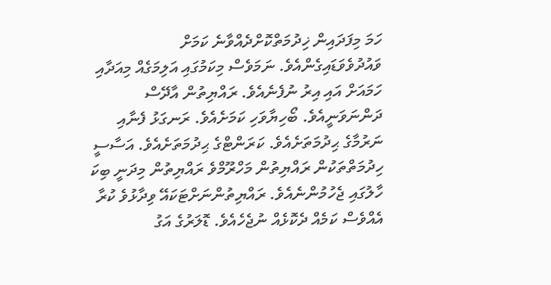ހަމަ މިފަދައިން ޚިދުމަތްކޮށްދެއްވާނެ ކަމަށް ވައުދުވެވަޑައިގެންއެވެ. ނަމަވެސް މިކަމުގައި އަލިމަގެއް މިއަދާއި ހަމައަށް އައި އިރު ނުފެނެއެވެ. ރައްޔިތުން އާދޭސް ދަންނަވަނީއެވެ. ބޯހިޔާވަހި ކަމަށެއެވެ. ރަނގަޅު ފެނާއި ނަރުމާގެ ޙިދުމަތަށެއެވެ. ކަރަންޓްގެ ޙިދުމަތަށެއެވެ. އަސާސީ ހިދުމަތްތަކުން ރައްޔިތުން މަހްރޫމްވެ ރައްޔިތުން މިދަނީ ބިކަ ހާލުގައި ޖެހުމުންނެއެވެ. ރައްޔިތުންނަށްޓަކައޭ ވިދާޅުވެ ކުރާ އެއްވެސް ކަމެއް ދެކޮޅެއް ނުޖެހެއެވެ. ޑޮލަރުގެ އަގު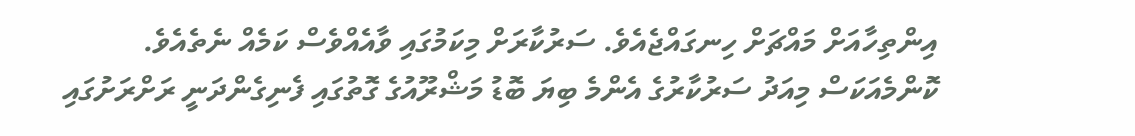އިންތިހާއަށް މައްޗަށް ހިނގައްޖެއެވެ. ސަރުކާރަށް މިކަމުގައި ވާއެއްވެސް ކަމެއް ނެތެއެވެ.
ކޮންމެއަކަސް މިއަދު ސަރުކާރުގެ އެންމެ ބިޔަ ބޮޑު މަޝްރޫއުގެ ގޮތުގައި ފެނިގެންދަނީ ރަށްރަށުގައި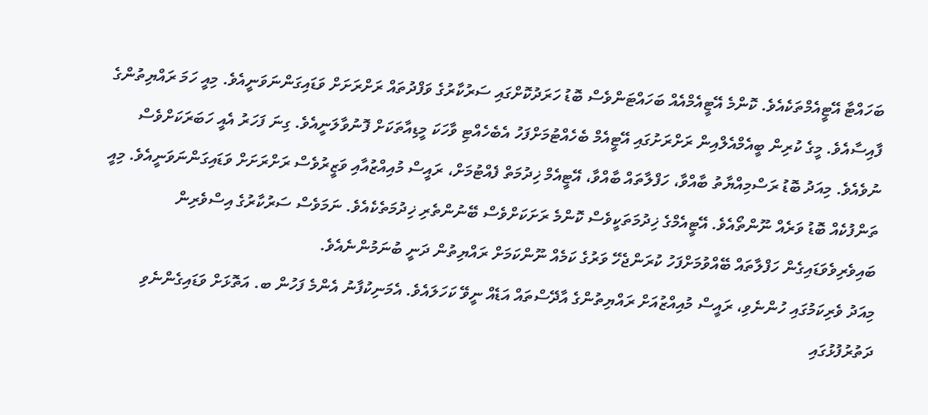ބަހައްޓާ އޭޓީއެމްތަކެއެވެ. ކޮންމެ އޭޓީއެމްއެއް ބަހައްޓަންވެސް ބޮޑު ހަރަދުކޮށްގައި ސަރުކާރުގެ ވަފްދުތައް ރަށްރަށަށް ވަޑައިގަންނަވަނީއެވެ. މިއީ ހަމަ ރައްޔިތުންގެ ފާއިސާއެވެ. މީގެ ކުރިން ބީއެމްއެލްއިން ރަށްރަށުގައި އޭޓީއެމް ބެހެއްޓުމަށްފަހު އެބެހެއްޓި ވާހަކަ މީޑިއާތަކަށް ފޮނުވާލަނީއެވެ. ގިނަ ފަހަރު އެއީ ހަބަރަކަށްވެސް ނުވެއެވެ. މިއަދު ބޮޑު ރަސްމިއްޔާތު ބާއްވާ، ހަފްލާތައް ބާއްވާ، އޭޓީއެމް ޚިދުމަތް ފެއްޓުމަށް، ރައީސް މުއިއްޒުއާއި ވަޒީރުވެސް ރަށްރަށަށް ވަޑައިގަންނަވަނީއެވެ. މިއީ ތަންފުކެއް ބޮޑު ވަރެއް ނޫންތޯއެވެ. އޭޓީއެމްގެ ޚިދުމަތަކީވެސް ކޮންމެ ރަށަކަށްވެސް ބޭނުންތެރި ޚިދުމަތެކެއެވެ. ނަމަވެސް ސަރުކާރުގެ އިސްވެރިން ބައިވެރިވެވަޑައިގެން ހަފްލާތައް ބޭއްވުމަށްފަހު ކުރަންޖެހޭ ވަރުގެ ކަމެއް ނޫންކަމަށް ރައްޔިތުން ދަނީ ބުނަމުންނެއެވެ.
މިއަދު ވެރިކަމުގައި ހުންނެވި، ރައީސް މުއިއްޒުއަށް ރައްޔިތުންގެ އާދޭސްތައް އަޑެއް ނީވޭ ކަހަލައެވެ. އެމަނިކުފާނު އެންމެ ފަހުން ބ. އަތޮޅަށް ވަޑައިގެންނެވި ދަތުރުފުޅުގައި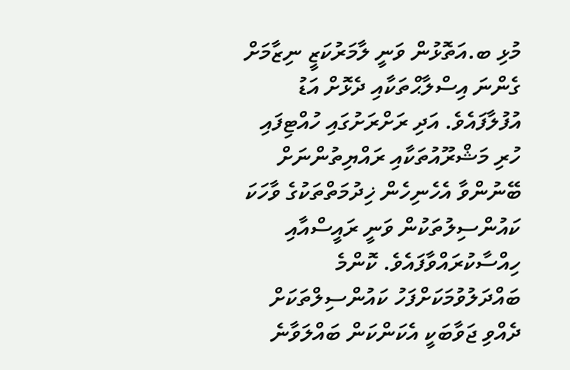މުޅި ބ.އަތޮޅުން ވަނީ ލާމަރުކަޒީ ނިޒާމަށް ގެންނަ އިސްލާޙްތަކާއި ދެޅޮށް އަޑު އުފުލާފައެވެ. އަދި ރަށްރަށުގައި ހުއްޓިފައި ހުރި މަޝްރޫއުތަކާއި ރައްޔިތުންނަށް ބޭނުންވާ އެހެނިހެން ޚިދުމަތްތަކުގެ ވާހަކަ ކައުންސިލުތަކުން ވަނީ ރައީސްއާއި ހިއްސާކުރައްވާފައެވެ. ކޮންމެ ބައްދަލުވުމަކަށްފަހު ކައުންސިލްތަކަށް ދެއްވި ޖަވާބަކީ އެކަންކަން ބައްލަވާނެ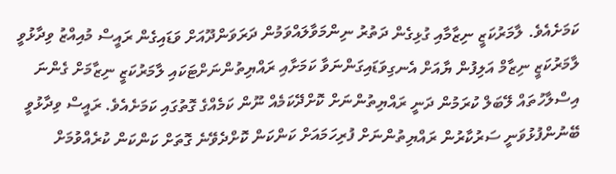ކަމަށެއެވެ. ލާމަރުކަޒީ ނިޒާމާއި ގުޅިގެން ދަތުރު ނިންމަވާލައްވަމުން ދަރަވަންދޫއަށް ވަޑައިގެން ރައީސް މުއިއްޒު ވިދާޅުވީ ލާމަރުކަޒީ ނިޒާމް އަލިފުން ޔާއަށް އެނގިވަޑައިގަންނަވާ ކަމަށާއި ރައްޔިތުންނަށްޓަކައި ލާމަރުކަޒީ ނިޒާމަށް ގެންނަ އިސްލާހުތައް ލޭބަލް ކުރަމުން ދަނީ ރައްޔިތުންނަށް ކޮށްދޭކަމެއް ނޫން ކަމެއްގެ ގޮތުގައި ކަމަށެއެވެ. ރައީސް ވިދާޅުވީ ބޭނުންފުޅުވަނީ ސަރުކާރުން ރައްޔިތުންނަށް ފުރިހަމައަށް ކަންކަން ކޮށްދެވޭނެ ގޮތަށް ކަންކަން ކުރެއްވުމަށް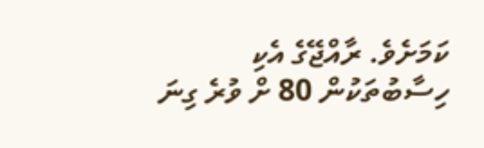ކަމަށެވެ. ރާއްޖޭގެ އެކި ހިސާބުތަކުން 80 ށް ވުރެ ގިނަ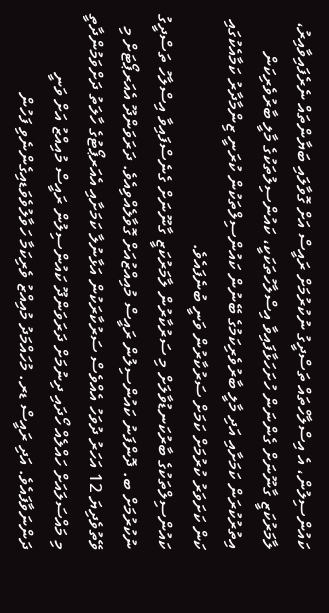ކައުންސިލުން، އެ އިސްލާހްތައް ތަސްދީގު ނުކުރުމަށް ރައީސް އަށް ގޮވާލައި ބަޔާންތައް ނެރެފައިވާއިރު، ލާމަރުކަޒީ ގާނޫނަށް ގެންނަން ހުށަހަޅާފައިވާ އިސްލާހުތަކަކީ، ކައުންސިލުތަކުގެ މާލީ ބާރުވެރިކަން އިތުރުކުރަން ކަމަށާއި އަދި މާލީ ބާރުވެރިކަމުގެ ބޭނުން ކައުންސިލްތަކުން ކުރަނީ ޒިންމާދާރު ކަމާއެކުގައި ކަން ކަށަވަރު ކުރުމަށް ކަމަށް ސަރުކާރުން ވަނީ ބުނެފައެވެ.
ކައުންސިލްތަކުގެ ބާރުކަނޑުވާލަށް މި ސަރުކާރުން ލާމަރުކަޒީ ގާނޫނަށް ގެނެސްފައިވާ އިސްލާހު ތަސްދީގު ނުކުރުމަށް ބ. ދޮންފަނު ކައުންސިލުން ރައީސް މުއިއްޒުއަށް ގޮވާލެއްވިއެވެ. ދަރަވަންދޫ އެއަރޕޯޓަށް މި ވޭތުވެދިޔަ 12 އަހަރު ދުވަހު އެއްވެސް ސަރުކާރަކުން އަޅާނުލާ ކަމަށާއި އެއަރޕޯޓުގެ ހާލަތު ދަށްވަމުންދާތީ މި މައްސަލައަށް ހައްލެއް ހޯދައި ދިނުމަށް ދަރަވަންދޫ ކައުންސިލުން ރައީސް މުއިއްޒު އަށް ވަނީ ދަންނަވާފައެވެ. އަދި ރައީސް ޑރ. މުހައްމަދު މުއިއްޒު ވެރިކަމާ ހަވާލުވެވަޑއިގެންނެވި ފަހުން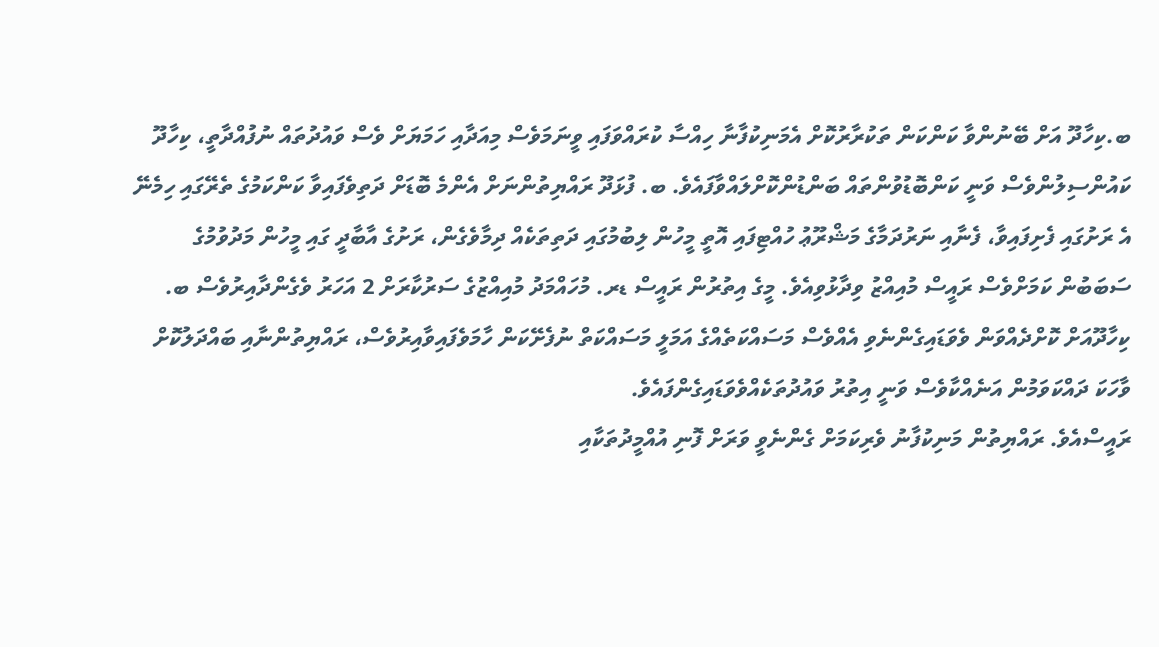ބ.ކިހާދޫ އަށް ބޭނުންވާ ކަންކަން ތަކުރާރުކޮށް އެމަނިކުފާނާ ހިއްސާ ކުރައްވަފައި ވީނަމަވެސް މިއަދާއި ހަމަޔަށް ވެސް ވައުދުތައް ނުފުއްދާތީ، ކިހާދޫ ކައުންސިލުންވެސް ވަނީ ކަންބޮޑުވުންތައް ބަންޑުންކޮށްލައްވާފައެވެ. ބ. ފުޅަދޫ ރައްޔިތުންނަށް އެންމެ ބޮޑަށް ދަތިވެފައިވާ ކަންކަމުގެ ތެރޭގައި ހިމެނޭ އެ ރަށުގައި ފެށިފައިވާ، ފެނާއި ނަރުދަމާގެ މަޝްރޫޢު ހުއްޓިފައި އޮތީ މީހުން ލިބުމުގައި ދަތިތަކެއް ދިމާވެގެން، ރަށުގެ އާބާދީ ގައި މީހުން މަދުވުމުގެ ސަބަބުން ކަމަށްވެސް ރައީސް މުއިއްޒު ވިދާޅުވިއެވެ. މީގެ އިތުރުން ރައީސް ޑރ. މުހައްމަދު މުއިއްޒުގެ ސަރުކާރަށް 2 އަހަރު ވެގެންދާއިރުވެސް ބ. ކިހާދޫއަށް ކޮށްދެއްވަން ވެވަޑައިގެންނެވި އެއްވެސް މަސައްކަތެއްގެ އަމަލީ މަސައްކަތް ނުފެށޭކަން ހާމަވެފައިވާއިރުވެސް، ރައްޔިތުންނާއި ބައްދަލުކޮށް ވާހަކަ ދައްކަވަމުން އަނެއްކާވެސް ވަނީ އިތުރު ވައުދުތަކެއްވެވަޑައިގެންފައެވެ.
ރައީސްއެވެ. ރައްޔިތުން މަނިކުފާނު ވެރިކަމަށް ގެންނެވީ ވަރަށް ފޮނި އުއްމީދުތަކާއި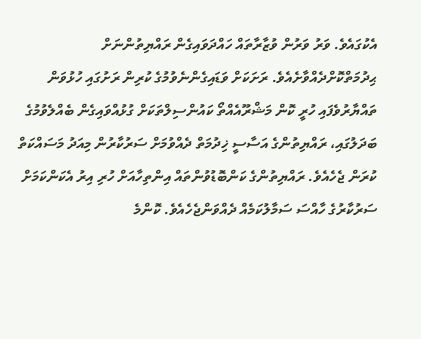އެކުގައެވެ. ވަރު ވަރުން ވުޒާރާތައް ހައްދަވައިގެން ރައްޔިތުންނަށް ޙިދުމަތްކޮށްދެއްވާށެއެވެ. ރަށަކަށް ވަޑައިގެންނެވުމުގެ ކުރިން ރަށުގައި ހުޅުވަން ތައްޔާރުވެފައި ހުރީ ކޮން މަޝްރޫއެއްތޯ ކައުންސިލްތަކަށް ގުޅުއްވައިގެން ބެއްލެވުމުގެ ބަދަލުގައި، ރައްޔިތުންގެ އަސާސީ ޚިދުމަތް ދެއްވުމަށް ސަރުކާރުން މިއަދު މަސައްކަތް ކުރަން ޖެހެއެވެ. ރައްޔިތުންގެ ކަންބޮޑުވުންތައް އިންތިހާއަށް ހުރި އިރު އެކަންކަމަށް ސަރުކާރުގެ ހާއްސަ ސަމާލުކަމެއް ދެއްވަންޖެހެއެވެ. ކޮންމެ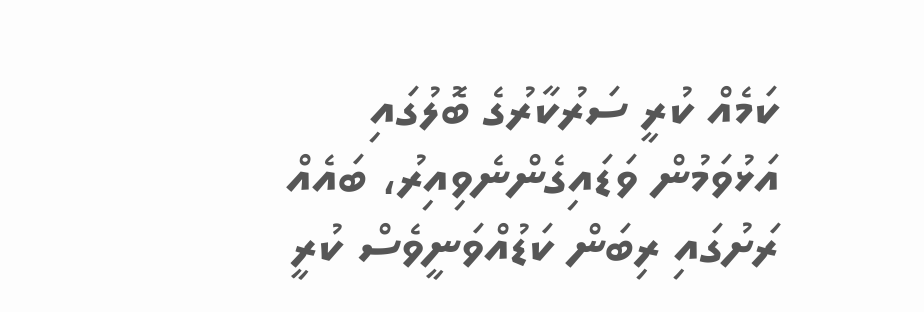ކަމެއް ކުރީ ސަރުކާރުގެ ބޮލުގައި އަޅުވަމުން ވަޑައިގެންނެވިއިރު، ބައެއް ރަށުގައި ރިބަން ކަޑުއްވަނީވެސް ކުރީ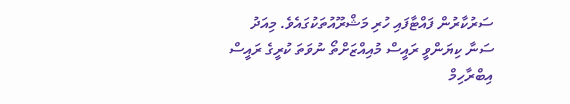ސަރުކާރުން ފައްޓާފައި ހުރި މަޝްރޫއުތަކުގައެވެ. މިއަދު ސަނާ ކިޔަންވީ ރައީސް މުއިއްޒަށްތޯ ނުވަތަ ކުރީގެ ރައީސް އިބްރާހިމް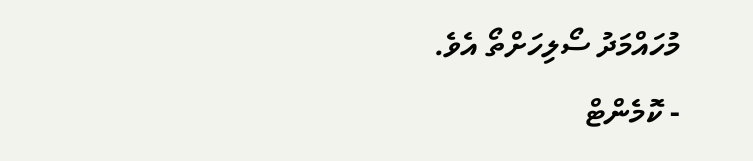މުހައްމަދު ސޯލިހަށްތޯ އެވެ.
- ކޮމެންޓް